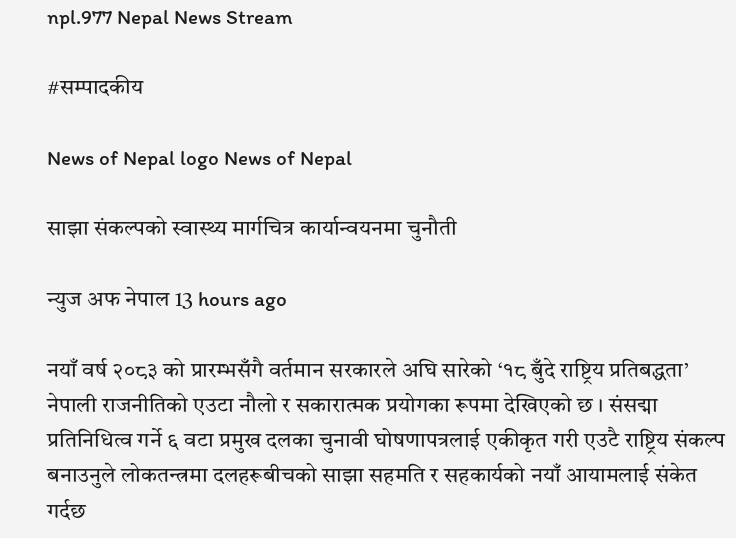npl.977 Nepal News Stream

#सम्पादकीय

News of Nepal logo News of Nepal

साझा संकल्पको स्वास्थ्य मार्गचित्र कार्यान्वयनमा चुनौती

न्युज अफ नेपाल 13 hours ago

नयाँ वर्ष २०८३ को प्रारम्भसँगै वर्तमान सरकारले अघि सारेको ‘१८ बुँदे राष्ट्रिय प्रतिबद्धता’ नेपाली राजनीतिको एउटा नौलो र सकारात्मक प्रयोगका रूपमा देखिएको छ । संसद्मा प्रतिनिधित्व गर्ने ६ वटा प्रमुख दलका चुनावी घोषणापत्रलाई एकीकृत गरी एउटै राष्ट्रिय संकल्प बनाउनुले लोकतन्त्रमा दलहरूबीचको साझा सहमति र सहकार्यको नयाँ आयामलाई संकेत गर्दछ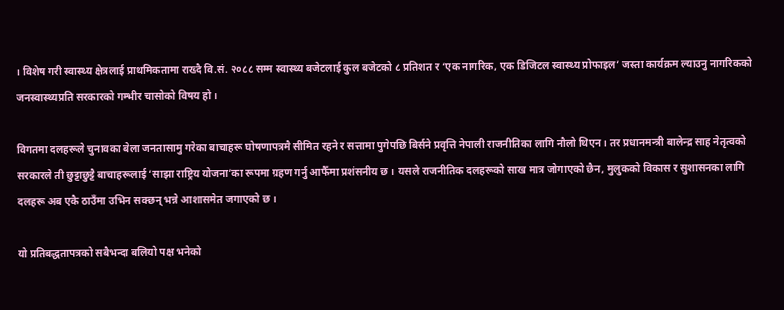। विशेष गरी स्वास्थ्य क्षेत्रलाई प्राथमिकतामा राख्दै वि.सं. २०८८ सम्म स्वास्थ्य बजेटलाई कुल बजेटको ८ प्रतिशत र ‘एक नागरिक, एक डिजिटल स्वास्थ्य प्रोफाइल’ जस्ता कार्यक्रम ल्याउनु नागरिकको जनस्वास्थ्यप्रति सरकारको गम्भीर चासोको विषय हो ।

विगतमा दलहरूले चुनावका बेला जनतासामु गरेका बाचाहरू घोषणापत्रमै सीमित रहने र सत्तामा पुगेपछि बिर्सने प्रवृत्ति नेपाली राजनीतिका लागि नौलो थिएन । तर प्रधानमन्त्री बालेन्द्र साह नेतृत्वको सरकारले ती छुट्टाछुट्टै बाचाहरूलाई ‘साझा राष्ट्रिय योजना’का रूपमा ग्रहण गर्नु आफैँमा प्रशंसनीय छ । यसले राजनीतिक दलहरूको साख मात्र जोगाएको छैन, मुलुकको विकास र सुशासनका लागि दलहरू अब एकै ठाउँमा उभिन सक्छन् भन्ने आशासमेत जगाएको छ ।

यो प्रतिबद्धतापत्रको सबैभन्दा बलियो पक्ष भनेको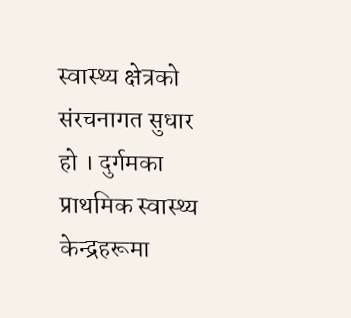स्वास्थ्य क्षेत्रको संरचनागत सुधार हो । दुर्गमका प्राथमिक स्वास्थ्य केन्द्रहरूमा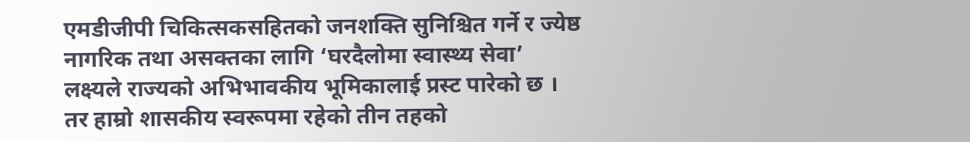एमडीजीपी चिकित्सकसहितको जनशक्ति सुनिश्चित गर्ने र ज्येष्ठ नागरिक तथा असक्तका लागि ‘घरदैलोमा स्वास्थ्य सेवा’ लक्ष्यले राज्यको अभिभावकीय भूमिकालाई प्रस्ट पारेको छ । तर हाम्रो शासकीय स्वरूपमा रहेको तीन तहको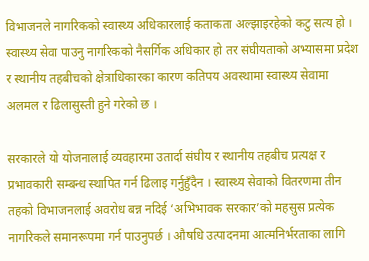विभाजनले नागरिकको स्वास्थ्य अधिकारलाई कताकता अल्झाइरहेको कटु सत्य हो । स्वास्थ्य सेवा पाउनु नागरिकको नैसर्गिक अधिकार हो तर संघीयताको अभ्यासमा प्रदेश र स्थानीय तहबीचको क्षेत्राधिकारका कारण कतिपय अवस्थामा स्वास्थ्य सेवामा अलमल र ढिलासुस्ती हुने गरेको छ ।

सरकारले यो योजनालाई व्यवहारमा उतार्दा संघीय र स्थानीय तहबीच प्रत्यक्ष र प्रभावकारी सम्बन्ध स्थापित गर्न ढिलाइ गर्नुहुँदैन । स्वास्थ्य सेवाको वितरणमा तीन तहको विभाजनलाई अवरोध बन्न नदिई ‘अभिभावक सरकार’को महसुस प्रत्येक नागरिकले समानरूपमा गर्न पाउनुपर्छ । औषधि उत्पादनमा आत्मनिर्भरताका लागि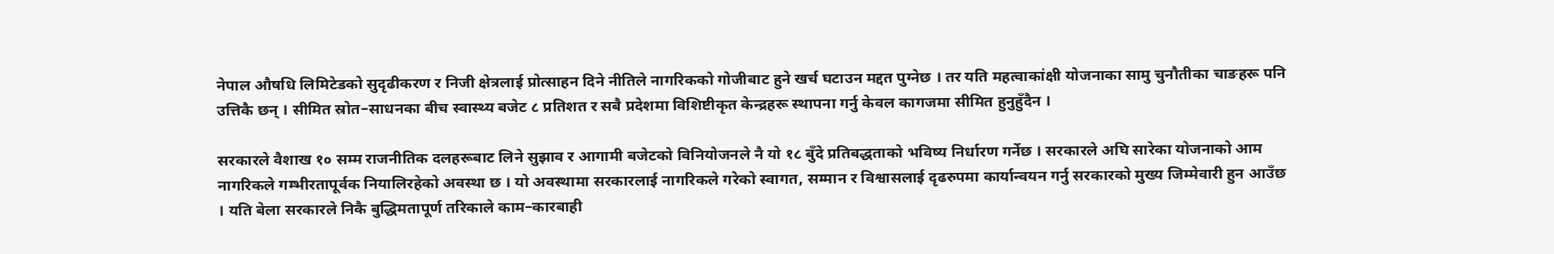नेपाल औषधि लिमिटेडको सुदृढीकरण र निजी क्षेत्रलाई प्रोत्साहन दिने नीतिले नागरिकको गोजीबाट हुने खर्च घटाउन मद्दत पुग्नेछ । तर यति महत्वाकांक्षी योजनाका सामु चुनौतीका चाङहरू पनि उत्तिकै छन् । सीमित स्रोत–साधनका बीच स्वास्थ्य बजेट ८ प्रतिशत र सबै प्रदेशमा विशिष्टीकृत केन्द्रहरू स्थापना गर्नु केवल कागजमा सीमित हुनुहुँदैन ।

सरकारले वैशाख १० सम्म राजनीतिक दलहरूबाट लिने सुझाव र आगामी बजेटको विनियोजनले नै यो १८ बुँदे प्रतिबद्धताको भविष्य निर्धारण गर्नेछ । सरकारले अघि सारेका योजनाको आम नागरिकले गम्भीरतापूर्वक नियालिरहेको अवस्था छ । यो अवस्थामा सरकारलाई नागरिकले गरेको स्वागत, सम्मान र विश्वासलाई दृढरुपमा कार्यान्वयन गर्नु सरकारको मुख्य जिम्मेवारी हुन आउँछ । यति बेला सरकारले निकै बुद्धिमतापूर्ण तरिकाले काम–कारबाही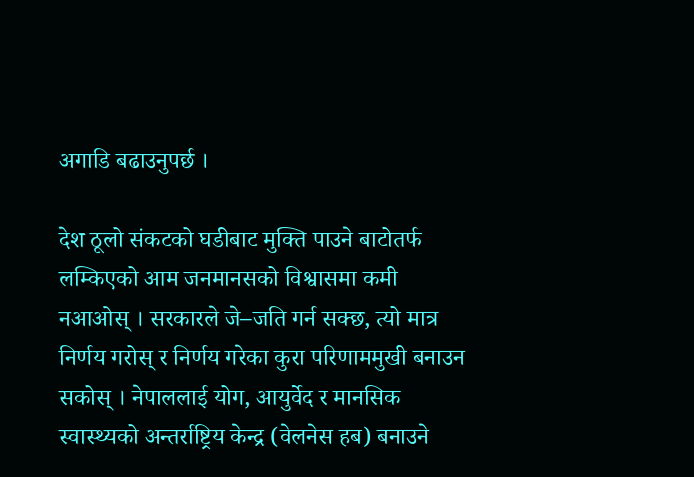अगाडि बढाउनुपर्छ ।

देश ठूलो संकटको घडीबाट मुक्ति पाउने बाटोतर्फ लम्किएको आम जनमानसको विश्वासमा कमी नआओस् । सरकारले जे–जति गर्न सक्छ, त्यो मात्र निर्णय गरोस् र निर्णय गरेका कुरा परिणाममुखी बनाउन सकोस् । नेपाललाई योग, आयुर्वेद र मानसिक स्वास्थ्यको अन्तर्राष्ट्रिय केन्द्र (वेलनेस हब) बनाउने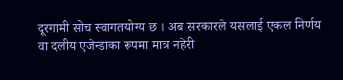दूरगामी सोच स्वागतयोग्य छ । अब सरकारले यसलाई एकल निर्णय वा दलीय एजेन्डाका रूपमा मात्र नहेरी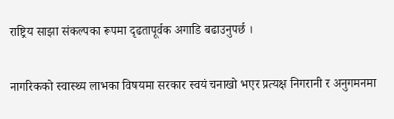राष्ट्रिय साझा संकल्पका रूपमा दृढतापूर्वक अगाडि बढाउनुपर्छ ।

नागरिकको स्वास्थ्य लाभका विषयमा सरकार स्वयं चनाखो भएर प्रत्यक्ष निगरानी र अनुगमनमा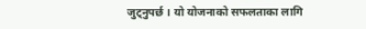जुट्नुपर्छ । यो योजनाको सफलताका लागि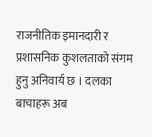राजनीतिक इमानदारी र प्रशासनिक कुशलताको संगम हुनु अनिवार्य छ । दलका बाचाहरू अब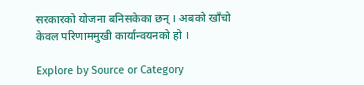सरकारको योजना बनिसकेका छन् । अबको खाँचो केवल परिणाममुखी कार्यान्वयनको हो ।

Explore by Source or Category